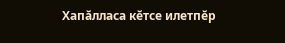Хапăлласа кĕтсе илетпĕр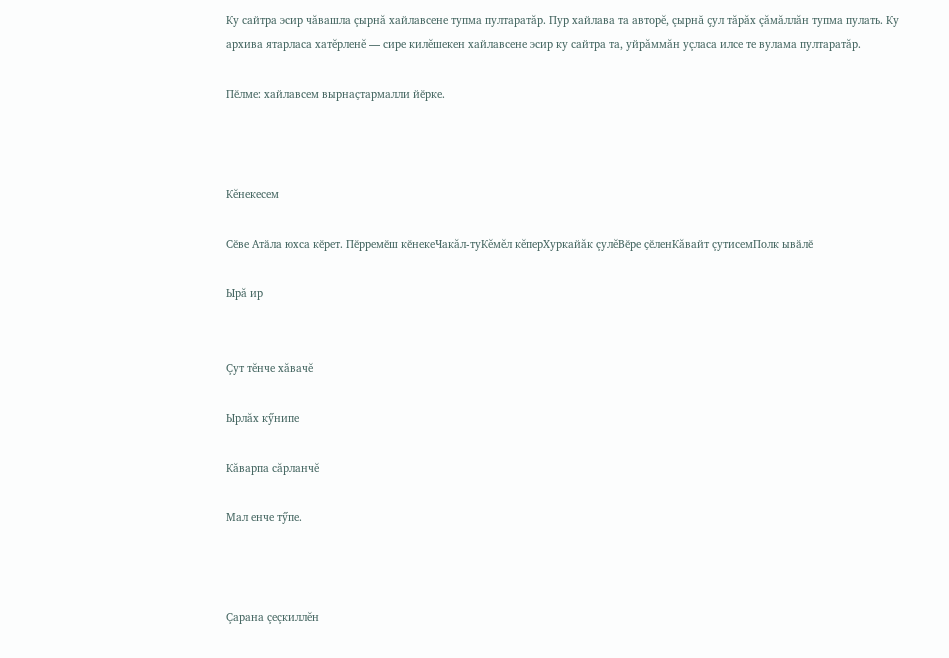Ку сайтра эсир чăвашла çырнă хайлавсене тупма пултаратăр. Пур хайлава та авторĕ, çырнă çул тăрăх çăмăллăн тупма пулать. Ку архива ятарласа хатĕрленĕ — сире килĕшекен хайлавсене эсир ку сайтра та, уйрăммăн уçласа илсе те вулама пултаратăр.

Пӗлме: хайлавсем вырнаҫтармалли йӗрке.



Кĕнекесем

Сӗве Атӑла юхса кӗрет. Пӗрремӗш кӗнекеЧакăл-туКĕмĕл кĕперХуркайăк çулĕВӗре ҫӗленКăвайт çутисемПолк ывӑлӗ

Ырă ир


Çут тĕнче хăвачĕ

Ырлăх кӳнипе

Кăварпа сăрланчĕ

Мал енче тӳпе.



Çарана çеçкиллĕн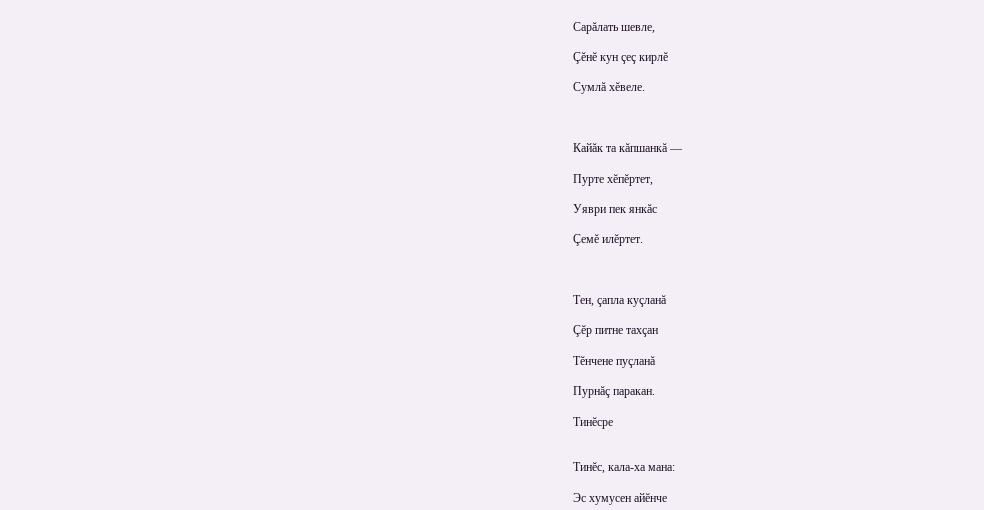Сарăлать шевле,

Çĕнĕ кун çеç кирлĕ

Сумлă хĕвеле.



Кайăк та кăпшанкă —

Пурте хĕпĕртет,

Уяври пек янкăс

Çемĕ илĕртет.



Тен, çапла куçланă

Çĕр питне тахçан

Тĕнчене пуçланă

Пурнăç паракан.

Тинĕсре


Тинĕс, кала-ха мана:

Эс хумусен айĕнче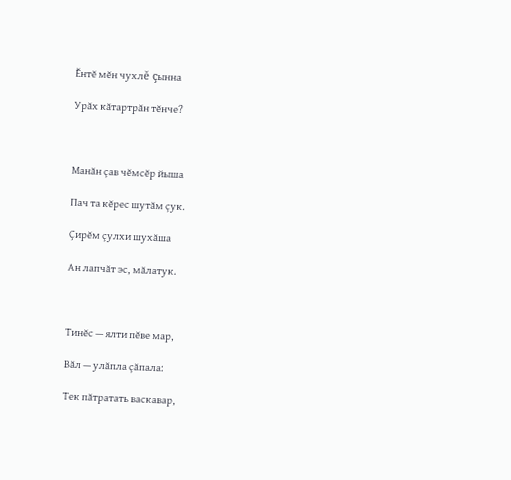Ĕнтĕ мĕн чухлĕ çынна

Урăх кăтартрăн тĕнче?



Манăн çав чĕмсĕр йыша

Пач та кĕрес шутăм çук.

Çирĕм çулхи шухăша

Ан лапчăт эс, мăлатук.



Тинĕс — ялти пĕве мар,

Вăл — улăпла çăпала:

Тек пăтратать васкавар,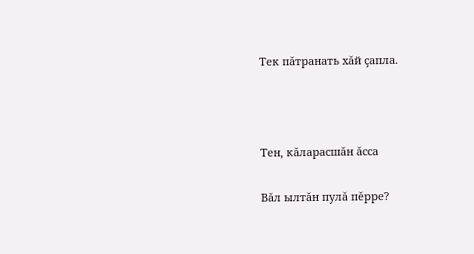Тек пăтранать хăй çапла.



Тен, кăларасшăн ăсса

Вăл ылтăн пулă пĕрре?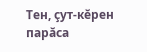Тен, çут-кĕрен парăса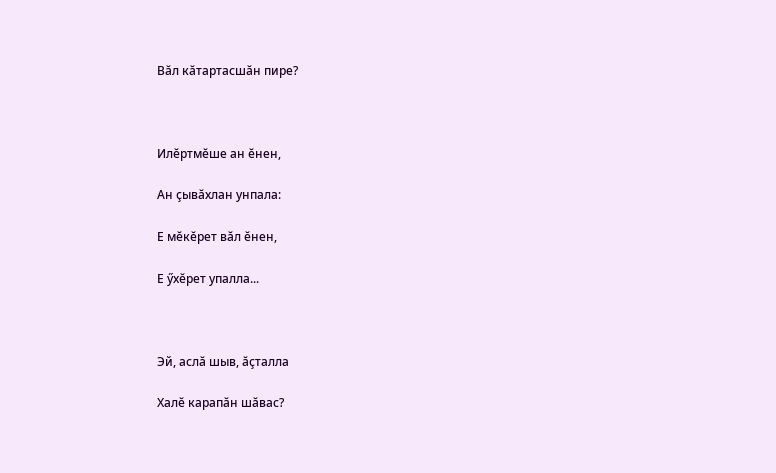Вăл кăтартасшăн пире?



Илĕртмĕше ан ĕнен,

Ан çывăхлан унпала:

Е мĕкĕрет вăл ĕнен,

Е ӳхĕрет упалла...



Эй, аслă шыв, ăçталла

Халĕ карапăн шăвас?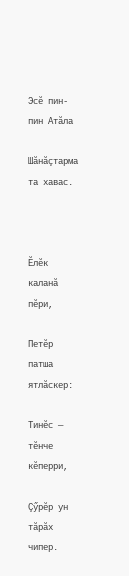Эсĕ пин-пин Атăла

Шăнăçтарма та хавас.



Ĕлĕк каланă пĕри,

Петĕр патша ятлăскер:

Тинĕс — тĕнче кĕперри,

Çӳрĕр ун тăрăх чипер.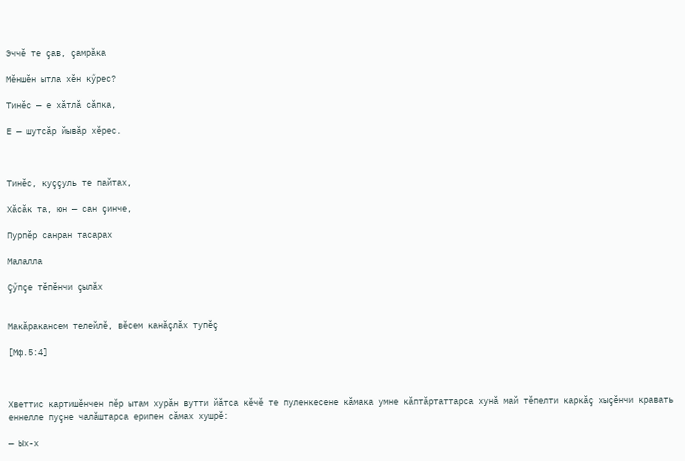Эччĕ те çав, çамрăка

Мĕншĕн ытла хĕн кӳрес?

Тинĕс — е хăтлă сăпка,

Е — шутсăр йывăр хĕрес.



Тинĕс, куççуль те пайтах,

Хăсăк та, юн — сан çинче,

Пурпĕр санран тасарах

Малалла

Çӳпçе тĕпĕнчи çылăх


Макăракансем телейлĕ, вĕсем канăçлăх тупĕç

[Мф.5:4]



Хветтис картишĕнчен пĕр ытам хурăн вутти йăтса кĕчĕ те пуленкесене кăмака умне кăптăртаттарса хунă май тĕпелти каркăç хыçĕнчи кравать еннелле пуçне чалăштарса ерипен сăмах хушрĕ:

— Ых-х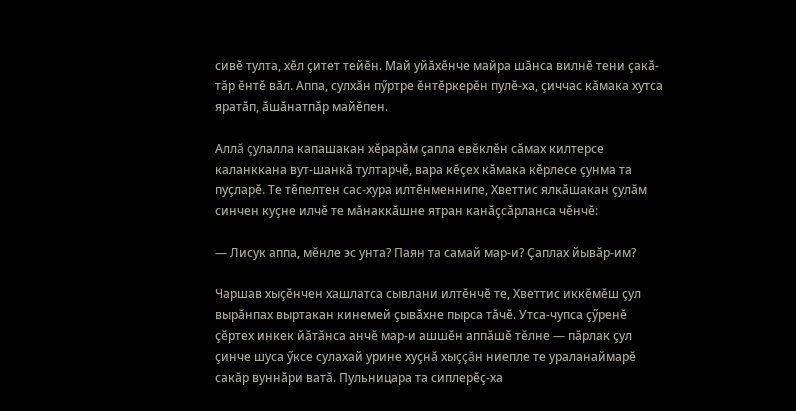сивĕ тулта, хĕл çитет тейĕн. Май уйăхĕнче майра шăнса вилнĕ тени çакă-тăр ĕнтĕ вăл. Аппа, сулхăн пӳртре ĕнтĕркерĕн пулĕ-ха, çиччас кăмака хутса яратăп, ăшăнатпăр майĕпен.

Аллă çулалла капашакан хĕрарăм çапла евĕклĕн сăмах килтерсе каланккана вут-шанкă тултарчĕ, вара кĕçех кăмака кĕрлесе çунма та пуçларĕ. Те тĕпелтен сас-хура илтĕнменнипе, Хветтис ялкăшакан çулăм синчен куçне илчĕ те мăнаккăшне ятран канăçсăрланса чĕнчĕ:

— Лисук аппа, мĕнле эс унта? Паян та самай мар-и? Çаплах йывăр-им?

Чаршав хыçĕнчен хашлатса сывлани илтĕнчĕ те, Хветтис иккĕмĕш çул вырăнпах выртакан кинемей çывăхне пырса тăчĕ. Утса-чупса çӳренĕ çĕртех инкек йăтăнса анчĕ мар-и ашшĕн аппăшĕ тĕлне — пăрлак çул çинче шуса ӳксе сулахай урине хуçнă хыççăн ниепле те ураланаймарĕ сакăр вуннăри ватă. Пульницара та сиплерĕç-ха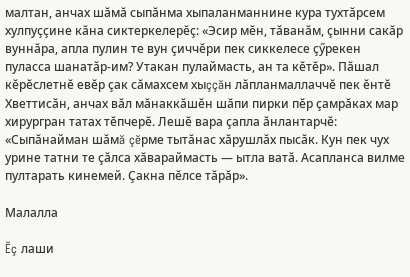малтан, анчах шăмă сыпăнма хыпаланманнине кура тухтăрсем хулпуççине кăна сиктеркелерĕç: «Эсир мĕн, тăванăм, çынни сакăр вуннăра, апла пулин те вун çиччĕри пек сиккелесе çӳрекен пуласса шанатăр-им? Утакан пулаймасть, ан та кĕтĕр». Пăшал кĕрĕслетнĕ евĕр çак сăмахсем хыççăн лăпланмаллаччĕ пек ĕнтĕ Хветтисăн, анчах вăл мăнаккăшĕн шăпи пирки пĕр çамрăках мар хирургран татах тĕпчерĕ. Лешĕ вара çапла ăнлантарчĕ: «Сыпăнайман шăмă çĕрме тытăнас хăрушлăх пысăк. Кун пек чух урине татни те çăлса хăвараймасть — ытла ватă. Асапланса вилме пултарать кинемей. Çакна пĕлсе тăрăр».

Малалла

Ĕç лаши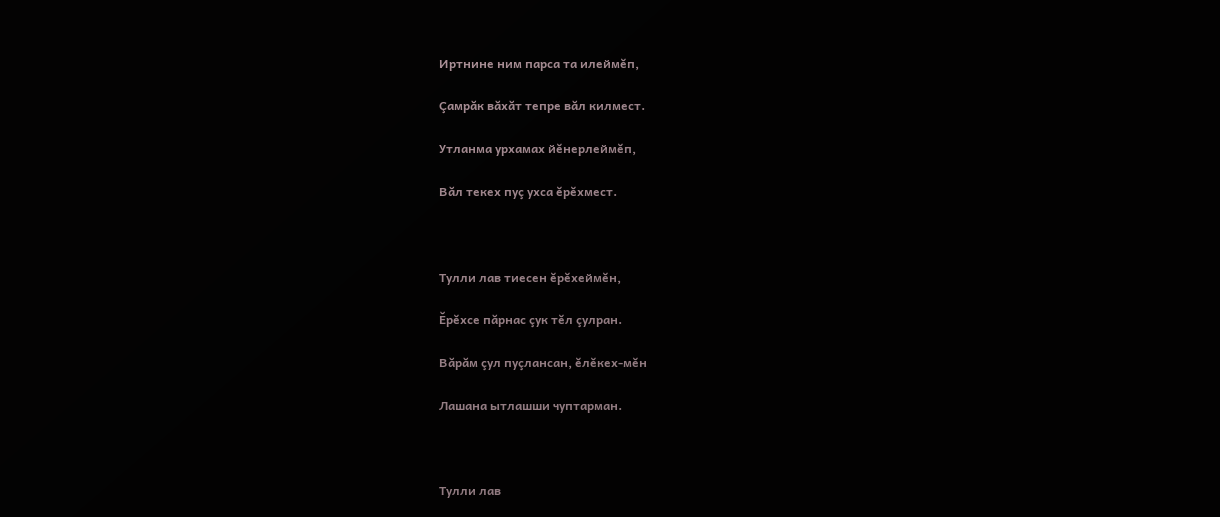Иртнине ним парса та илеймĕп,

Çамрăк вăхăт тепре вăл килмест.

Утланма урхамах йĕнерлеймĕп,

Вăл текех пуç ухса ĕрĕхмест.



Тулли лав тиесен ĕрĕхеймĕн,

Ĕрĕхсе пăрнас çук тĕл çулран.

Вăрăм çул пуçлансан, ĕлĕкех-мĕн

Лашана ытлашши чуптарман.



Тулли лав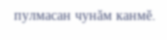пулмасан чунăм канмĕ.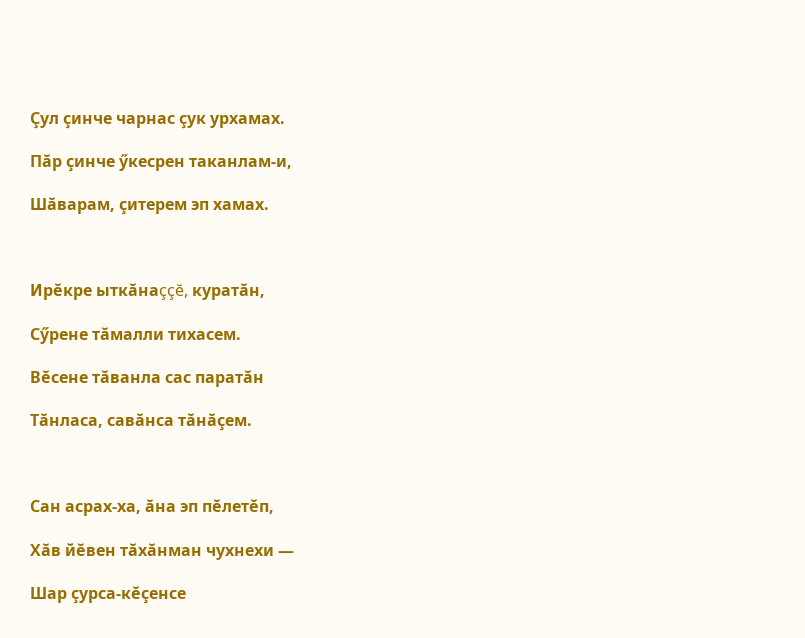Çул çинче чарнас çук урхамах.

Пăр çинче ӳкесрен таканлам-и,

Шăварам, çитерем эп хамах.



Ирĕкре ыткăнаççĕ, куратăн,

Сӳрене тăмалли тихасем.

Вĕсене тăванла сас паратăн

Тăнласа, савăнса тăнăçем.



Сан асрах-ха, ăна эп пĕлетĕп,

Хăв йĕвен тăхăнман чухнехи —

Шар çурса-кĕçенсе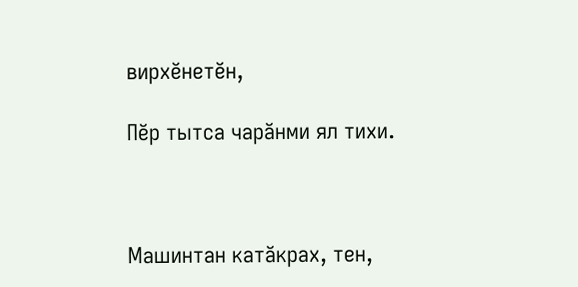вирхĕнетĕн,

Пĕр тытса чарăнми ял тихи.



Машинтан катăкрах, тен,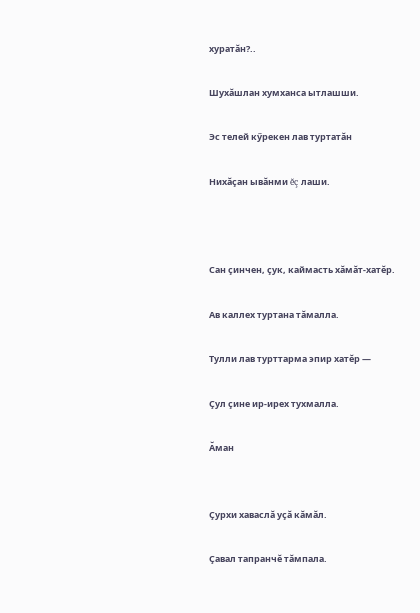хуратăн?..

Шухăшлан хумханса ытлашши.

Эс телей кӳрекен лав туртатăн

Нихăçан ывăнми ĕç лаши.



Сан çинчен, çук, каймасть хăмăт-хатĕр.

Ав каллех туртана тăмалла.

Тулли лав турттарма эпир хатĕр —

Çул çине ир-ирех тухмалла.

Ăман


Çурхи хаваслă уçă кăмăл.

Çавал тапранчĕ тăмпала.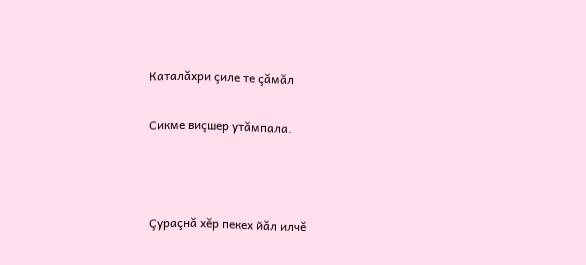Каталăхри çиле те çăмăл

Сикме виçшер утăмпала.



Çураçнă хĕр пекех йăл илчĕ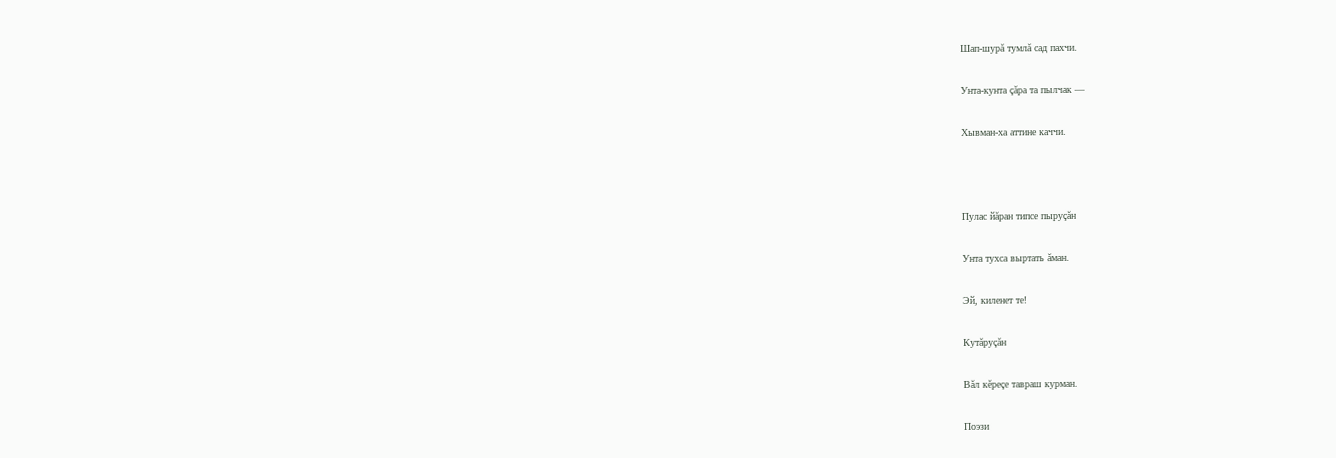Шап-шурă тумлă сад пахчи.

Унта-кунта çăра та пылчак —

Хывман-ха аттине каччи.



Пулас йăран типсе пыруçăн

Унта тухса выртать ăман.

Эй, киленет те!

Кутăруçăн

Вăл кĕреçе тавраш курман.

Поэзи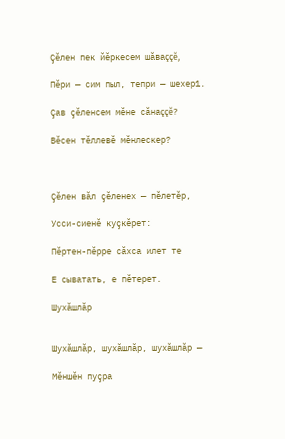Çĕлен пек йĕркесем шăваççĕ,

Пĕри — сим пыл, тепри — шехер1.

Çав çĕленсем мĕне сăнаççĕ?

Вĕсен тĕллевĕ мĕнлескер?



Çĕлен вăл çĕленех — пĕлетĕр,

Усси-сиенĕ куçкĕрет:

Пĕртен-пĕрре сăхса илет те

Е сыватать, е пĕтерет.

Шухăшлăр


Шухăшлăр, шухăшлăр, шухăшлăр —

Мĕншĕн пуçра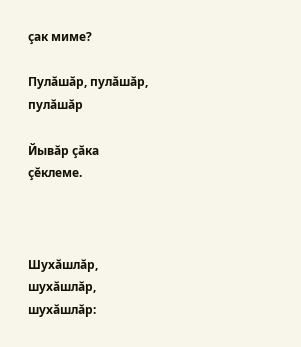çак миме?

Пулăшăр, пулăшăр, пулăшăр

Йывăр çăка çĕклеме.



Шухăшлăр, шухăшлăр, шухăшлăр: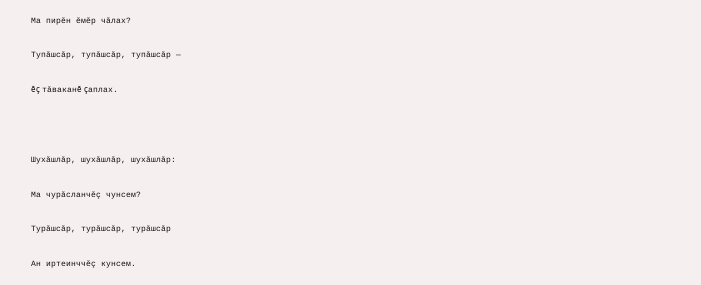Ма пирĕн ĕмĕр чăлах?

Тупăшсăр, тупăшсăр, тупăшсăр —

ĕç тăваканĕ çаплах.



Шухăшлăр, шухăшлăр, шухăшлăр:

Ма чурăсланчĕç чунсем?

Турăшсăр, турăшсăр, турăшсăр

Ан иртеинччĕç кунсем.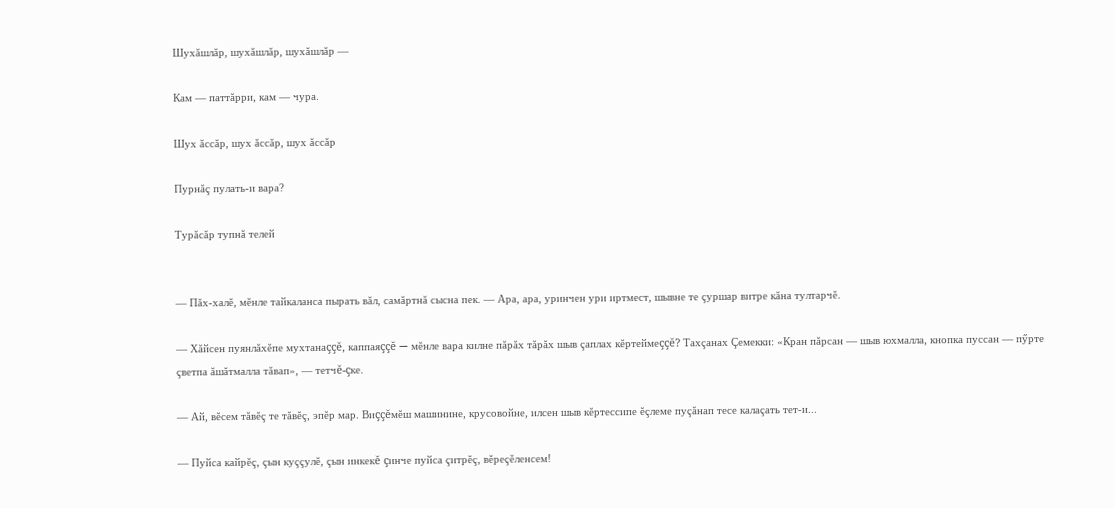Шухăшлăр, шухăшлăр, шухăшлăр —

Кам — паттăрри, кам — чура.

Шух ăссăр, шух ăссăр, шух ăссăр

Пурнăç пулать-и вара?

Турăсăр тупнă телей


— Пăх-халĕ, мĕнле тайкаланса пырать вăл, самăртнă сысна пек. — Ара, ара, уринчен ури иртмест, шывне те çуршар витре кăна тултарчĕ.

— Хăйсен пуянлăхĕпе мухтанаççĕ, каппаяççĕ — мĕнле вара килне пăрăх тăрăх шыв çаплах кĕртеймеççĕ? Тахçанах Çемекки: «Кран пăрсан — шыв юхмалла, кнопка пуссан — пӳрте çветпа ăшăтмалла тăвап», — тетчĕ-çке.

— Ай, вĕсем тăвĕç те тăвĕç, эпĕр мар. Виççĕмĕш машинине, крусовойне, илсен шыв кĕртессипе ĕçлеме пуçăнап тесе калаçать тет-и...

— Пуйса кайрĕç, çын куççулĕ, çын инкекĕ çинче пуйса çитрĕç, вĕреçĕленсем!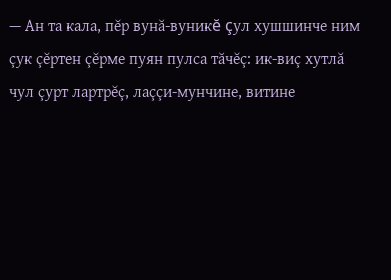— Ан та кала, пĕр вунă-вуникĕ çул хушшинче ним çук çĕртен çĕрме пуян пулса тăчĕç: ик-виç хутлă чул çурт лартрĕç, лаççи-мунчине, витине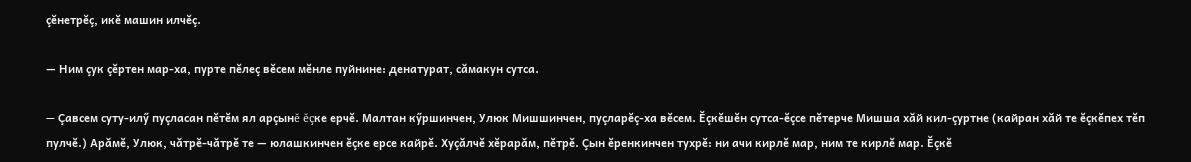çĕнетрĕç, икĕ машин илчĕç.

— Ним çук çĕртен мар-ха, пурте пĕлеç вĕсем мĕнле пуйнине: денатурат, сăмакун сутса.

— Çавсем суту-илӳ пуçласан пĕтĕм ял арçынĕ ĕçке ерчĕ. Малтан кӳршинчен, Улюк Мишшинчен, пуçларĕç-ха вĕсем. Ĕçкĕшĕн сутса-ĕçсе пĕтерче Мишша хăй кил-çуртне (кайран хăй те ĕçкĕпех тĕп пулчĕ.) Арăмĕ, Улюк, чăтрĕ-чăтрĕ те — юлашкинчен ĕçке ерсе кайрĕ. Хуçăлчĕ хĕрарăм, пĕтрĕ. Çын ĕренкинчен тухрĕ: ни ачи кирлĕ мар, ним те кирлĕ мар. Ĕçкĕ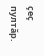çеç пултăр.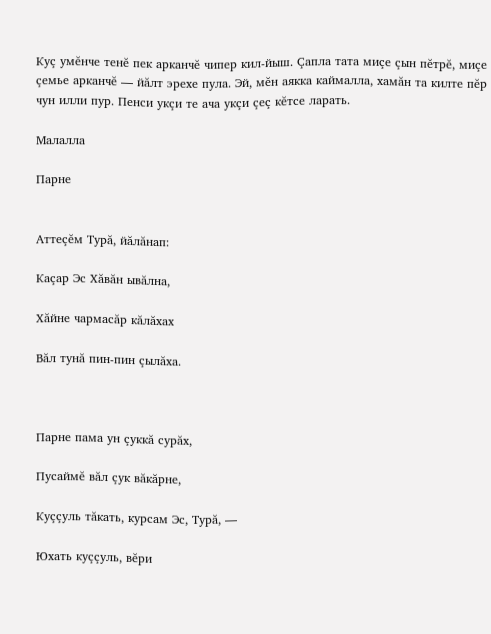Куç умĕнче тенĕ пек арканчĕ чипер кил-йыш. Çапла тата миçе çын пĕтрĕ, миçе çемье арканчĕ — йăлт эрехе пула. Эй, мĕн аякка каймалла, хамăн та килте пĕр чун илли пур. Пенси укçи те ача укçи çеç кĕтсе ларать.

Малалла

Парне


Аттеçĕм Турă, йăлăнап:

Каçар Эс Хăвăн ывăлна,

Хăйне чармасăр кăлăхах

Вăл тунă пин-пин çылăха.



Парне пама ун çуккă сурăх,

Пусаймĕ вăл çук вăкăрне,

Куççуль тăкать, курсам Эс, Турă, —

Юхать куççуль, вĕри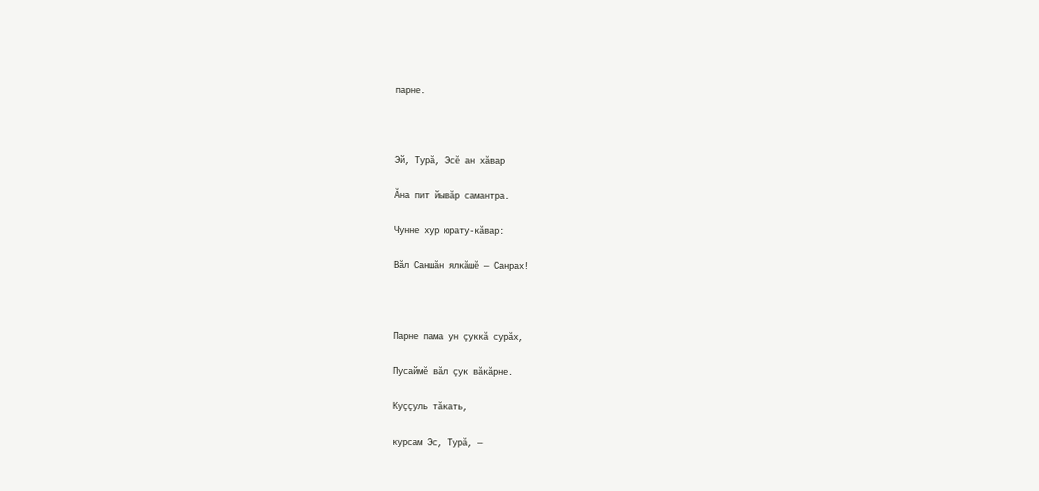парне.



Эй, Турă, Эсĕ ан хăвар

Ăна пит йывăр самантра.

Чунне хур юрату-кăвар:

Вăл Саншăн ялкăшĕ — Санрах!



Парне пама ун çуккă сурăх,

Пусаймĕ вăл çук вăкăрне.

Куççуль тăкать,

курсам Эс, Турă, —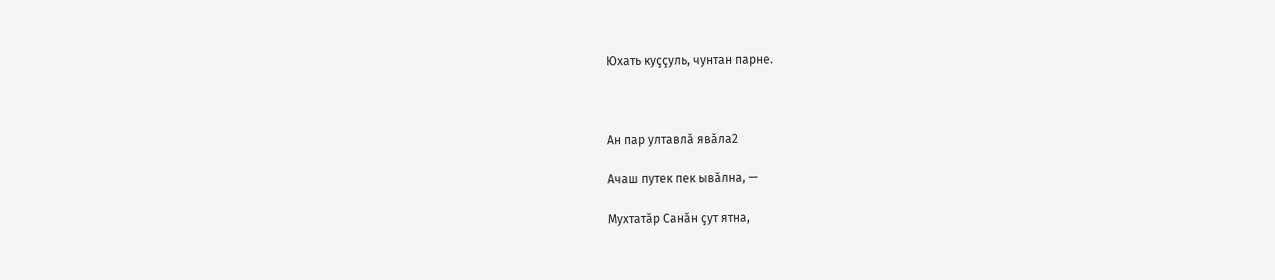Юхать куççуль, чунтан парне.



Ан пар ултавлă явăла2

Ачаш путек пек ывăлна, —

Мухтатăр Санăн çут ятна,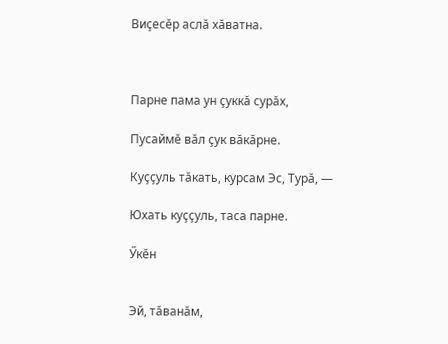Виçесĕр аслă хăватна.



Парне пама ун çуккă сурăх,

Пусаймĕ вăл çук вăкăрне.

Куççуль тăкать, курсам Эс, Турă, —

Юхать куççуль, таса парне.

Ӳкĕн


Эй, тăванăм,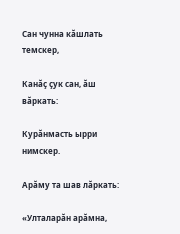Сан чунна кăшлать темскер,

Канăç çук сан, ăш вăркать:

Курăнмасть ырри нимскер.

Арăму та шав лăркать:

«Улталарăн арăмна,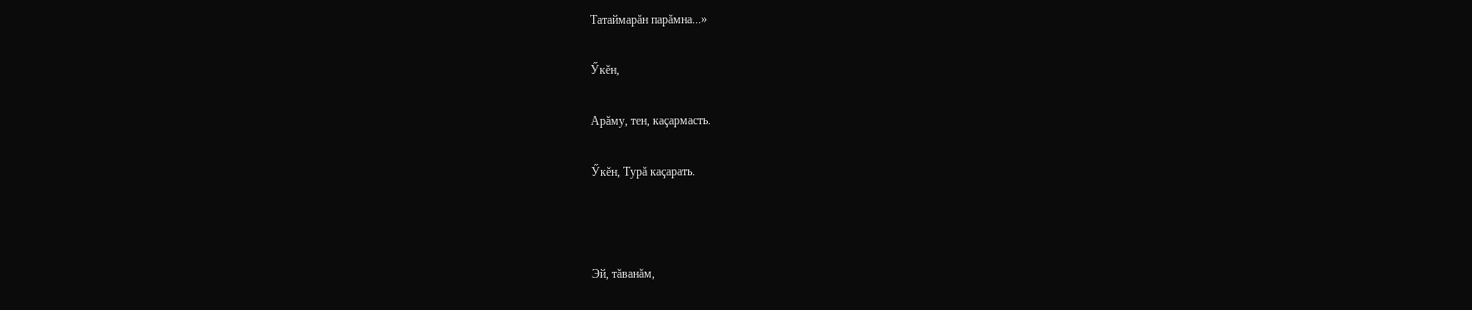Татаймарăн парăмна...»

Ӳкĕн,

Арăму, тен, каçармасть.

Ӳкĕн, Турă каçарать.



Эй, тăванăм,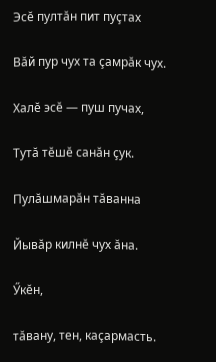Эсĕ пултăн пит пуçтах

Вăй пур чух та çамрăк чух.

Халĕ эсĕ — пуш пучах,

Тутă тĕшĕ санăн çук.

Пулăшмарăн тăванна

Йывăр килнĕ чух ăна.

Ӳкĕн,

тăвану, тен, каçармасть.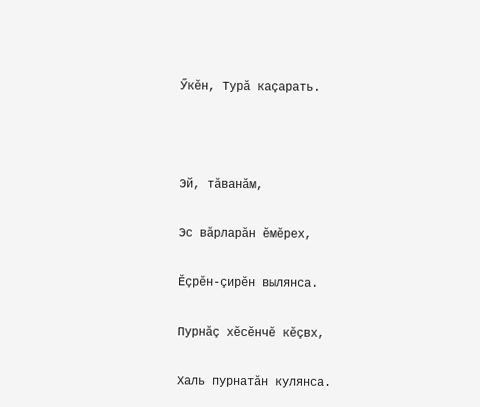Ӳкĕн, Турă каçарать.



Эй, тăванăм,

Эс вăрларăн ĕмĕрех,

Ĕçрĕн-çирĕн вылянса.

Пурнăç хĕсĕнчĕ кĕçвх,

Халь пурнатăн кулянса.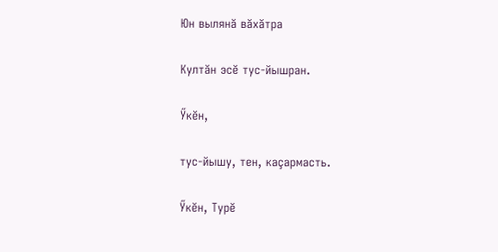Юн вылянă вăхăтра

Култăн эсĕ тус-йышран.

Ӳкĕн,

тус-йышу, тен, каçармасть.

Ӳкĕн, Турĕ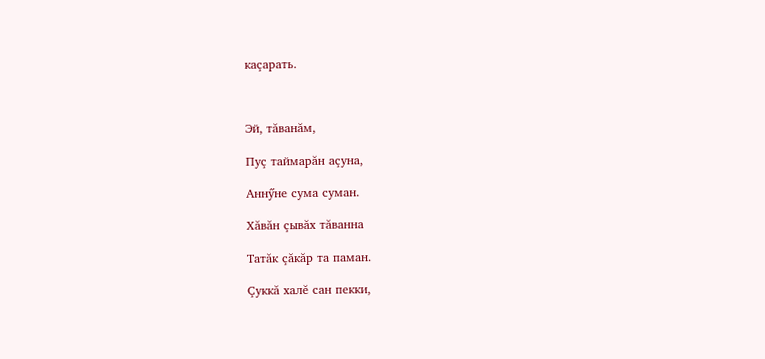каçарать.



Эй, тăванăм,

Пуç таймарăн аçуна,

Аннӳне сума суман.

Хăвăн çывăх тăванна

Татăк çăкăр та паман.

Çуккă халĕ сан пекки,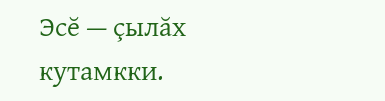Эсĕ — çылăх кутамкки.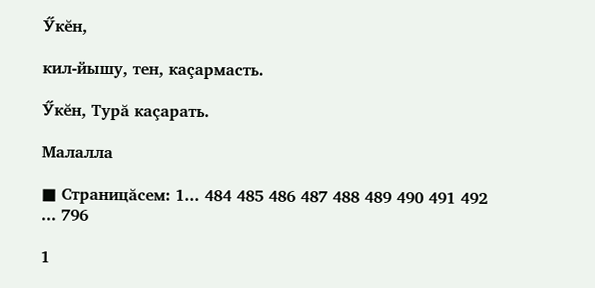Ӳкĕн,

кил-йышу, тен, каçармасть.

Ӳкĕн, Турă каçарать.

Малалла

■ Страницăсем: 1... 484 485 486 487 488 489 490 491 492 ... 796

1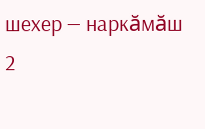шехер — наркăмăш
2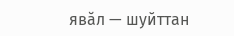явăл — шуйттан